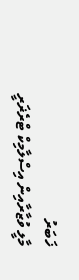ޚަބަރު
މާލީ ވުޒާރާއިން އިސްލާމިކް ޓްރެޜަރީ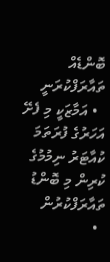ބޮންޑެއް ތައާރަފްކުރަނީ
  • އަމާޒަކީ މި ފެށޭ އަހަރުގެ ފުރަތަމަ ކުއާޓަރު ނިމުމުގެ ކުރިން މި ބޮންޑު ތައާރަފްކުރުން
  •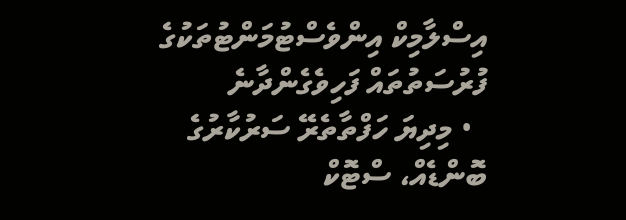އިސްލާމިކް އިންވެސްޓުމަންޓުތަކުގެ ފުރުސަތުތައް ފަހިވެގެންދާނެ
  • މިދިޔަ ހަފްތާތެރޭ ސަރުކާރުގެ ބޮންޑެއް، ސްޓޮކް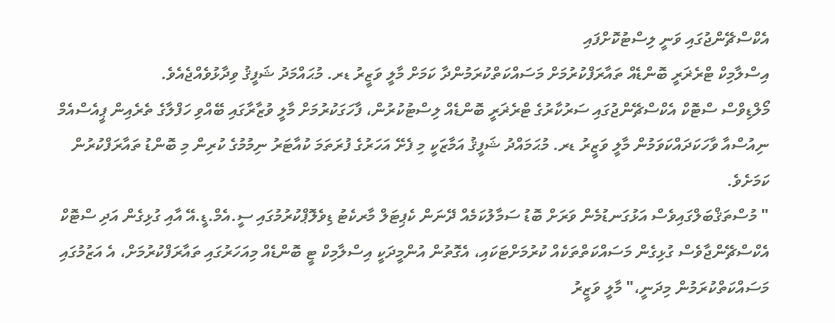އެކްސްޗޭންޖުގައި ވަނީ ލިސްޓުކޮށްފައި
އިސްލާމިކް ޓްރެޜަރީ ބޮންޑެއް ތައާރަފްކުރުމަށް މަސައްކަތްކުރަމުންދާ ކަމަށް މާލީ ވަޒީރު ޑރ. މުޙައްމަދު ޝަފީޤު ވިދާޅުވެއްޖެއެވެ.
މޯލްޑިވްސް ސްޓޮކް އެކްސްޗޭންޖުގައި ސަރުކާރުގެ ޓްރެޜަރީ ބޮންޑެއް ލިސްޓުކުރުން، ފާހަގަކުރުމަށް މާލީ ވުޒާރާގައި ބޭއްވި ހަފްލާގެ ތެރެއިން ޕީއެސްއެމް ނިއުސްއާ ވާހަކަދައްކަވަމުން މާލީ ވަޒީރު ޑރ. މުޙަމައްދު ޝަފީޤު އަމާޒަކީ މި ފެށޭ އަހަރުގެ ފުރަތަމަ ކުއާޓަރު ނިމުމުގެ ކުރިން މި ބޮންޑު ތައާރަފްކުރުން ކަމަށެވެ.
" މުސްތަޤްބަލްގައިވެސް އަޅުގަނޑުމެން ވަރަށް ބޮޑު ސަމާލުކަމެއް ދޭނަން ކެޕިޓަލް މާރކެޓު ޑިވެލޮޕްކުރުމުގައި ސީ.އެމް.ޑީ.އޭ އާއި ގުޅިގެން އަދި ސްޓޮކް އެކްސްޗޭންޖާވެސް ގުޅިގެން މަސައްކަތްތަކެއް ކުރުމަށްޓަކައި، އެގޮތުން އުންމީދަކީ އިސްލާމިކް ޓީ ބޮންޑެއް މިއަހަރުގައި ތައާރަފްކުރުމަށް، އެ އަޒުމުގައި މަސައްކަތްކުރަމުން މިދަނީ،" މާލީ ވަޒީރު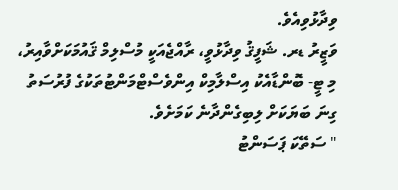ވިދާޅުވިއެވެ.
ވަޒީރު ޑރ. ޝަފީޤު ވިދާޅުވީ، ރާއްޖެއަކީ މުސްލިމް ޤައުމަކަށްވާއިރު، މި ޓީ- ބޮންޑާއެކު އިސްލާމިކް އިންވެސްޓްމަންޓުތަކުގެ ފުރުސަތު ގިނަ ބަޔަކަށް ލިބިގެންދާނެ ކަމަށެވެ.
" ސަތޭކަ ޕަސަންޓު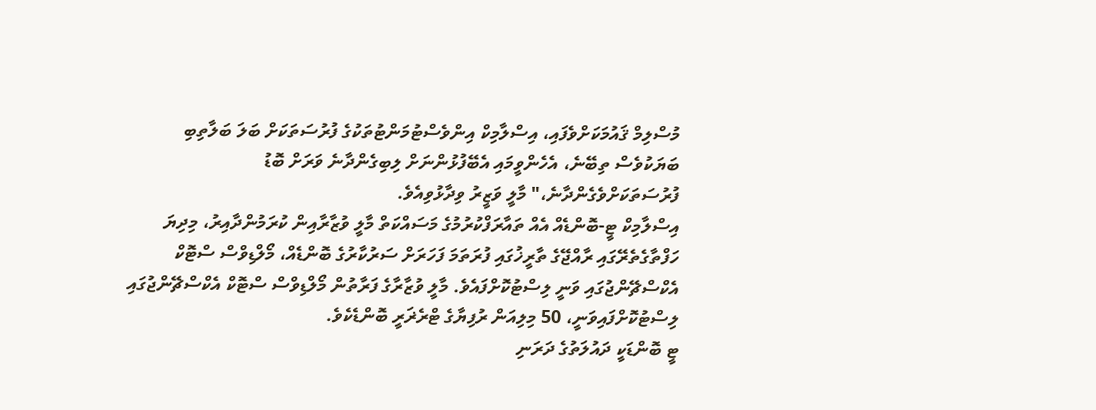މުސްލިމް ޤައުމަކަށްވެފައި، އިސްލާމިކް އިންވެސްޓުމަންޓުތަކުގެ ފުރުސަތަކަށް ބަލަ ބަލާތިބި ބަޔަކުވެސް ތިބޭނެ، އެހެންވީމައި އެބޭފުޅުންނަށް ލިބިގެންދާނެ ވަރަށް ބޮޑު ފުރުސަތަކަށްވެގެންދާނެ،" މާލީ ވަޒީރު ވިދާޅުވިއެވެ.
އިސްލާމިކް ޓީ-ބޮންޑެއް އެއް ތައާރަފްކުރުމުގެ މަސައްކަތް މާލީ ވުޒާރާއިން ކުރަމުންދާއިރު، މިދިޔަ ހަފްތާގެތެރޭގައި ރާއްޖޭގެ ތާރީޚުގައި ފުރަތަމަ ފަހަރަށް ސަރުކާރުގެ ބޮންޑެއް، މޯލްޑިވްސް ސްޓޮކް އެކްސްޗޭންޖުގައި ވަނީ ލިސްޓުކޮށްފައެވެ. މާލީ ވުޒާރާގެ ފަރާތުން މޯލްޑިވްސް ސްޓޮކް އެކްސްޗޭންޖުގައި ލިސްޓުކޮށްފައިވަނީ، 50 މިލިއަން ރުފިޔާގެ ޓްރެޜަރީ ބޮންޑެކެވެ.
ޓީ ބޮންޑަކީ ދައުލަތުގެ ދަރަނި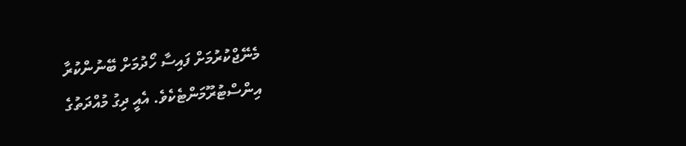މެނޭޖްކުރުމަށް ފައިސާ ހޯދުމަށް ބޭނުންކުރާ އިންސްޓުރޫމަންޓެކެވެ. އެއީ ދިގު މުއްދަތުގެ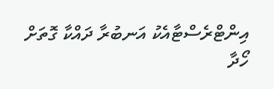އިންޓްރެސްޓާއެކު އަނބުރާ ދައްކާ ގޮތަށް ހޯދާ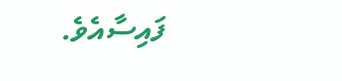ފައިސާއެވެ.